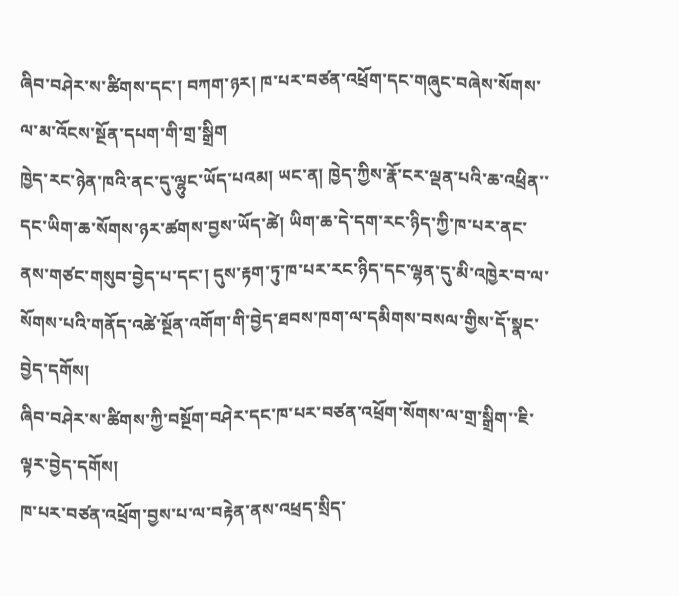ཞིབ་བཤེར་ས་ཚིགས་དང་། བཀག་ཉར། ཁ་པར་བཙན་འཕྲོག་དང་གཞུང་བཞེས་སོགས་ལ་མ་འོངས་སྔོན་དཔག་གི་གྲ་སྒྲིག
ཁྱེད་རང་ཉེན་ཁའི་ནང་དུ་ལྷུང་ཡོད་པའམ། ཡང་ན། ཁྱེད་ཀྱིས་རྣོ་ངར་ལྡན་པའི་ཆ་འཕྲིན་་དང་ཡིག་ཆ་སོགས་ཉར་ཚགས་བྱས་ཡོད་ཚེ། ཡིག་ཆ་དེ་དག་རང་ཉིད་ཀྱི་ཁ་པར་ནང་ནས་གཙང་གསུབ་བྱེད་པ་དང་། དུས་རྟག་ཏུ་ཁ་པར་རང་ཉིད་དང་ལྷན་དུ་མི་འཁྱེར་བ་ལ་སོགས་པའི་གནོད་འཚེ་སྔོན་འགོག་གི་བྱེད་ཐབས་ཁག་ལ་དམིགས་བསལ་གྱིས་དོ་སྣང་བྱེད་དགོས།
ཞིབ་བཤེར་ས་ཚིགས་ཀྱི་བསྔོག་བཤེར་དང་ཁ་པར་བཙན་འཕྲོག་སོགས་ལ་གྲ་སྒྲིག་་ཇི་ལྟར་བྱེད་དགོས།
ཁ་པར་བཙན་འཕྲོག་བྱས་པ་ལ་བརྟེན་ནས་འཕྲད་སྲིད་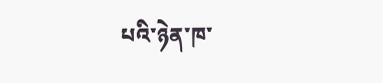པའི་ཉེན་ཁ་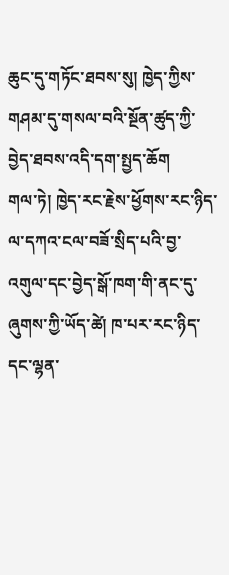ཆུང་དུ་གཏོང་ཐབས་སུ། ཁྱེད་ཀྱིས་གཤམ་དུ་གསལ་བའི་སྔོན་ཚུད་ཀྱི་བྱེད་ཐབས་འདི་དག་སྤྱད་ཆོག
གལ་ཏེ། ཁྱེད་རང་རྗེས་ཕྱོགས་རང་ཉིད་ལ་དཀའ་ངལ་བཟོ་སྲིད་པའི་བྱ་འགུལ་དང་བྱེད་སྒོ་ཁག་གི་ནང་དུ་ཞུགས་ཀྱི་ཡོད་ཚེ། ཁ་པར་རང་ཉིད་དང་ལྷན་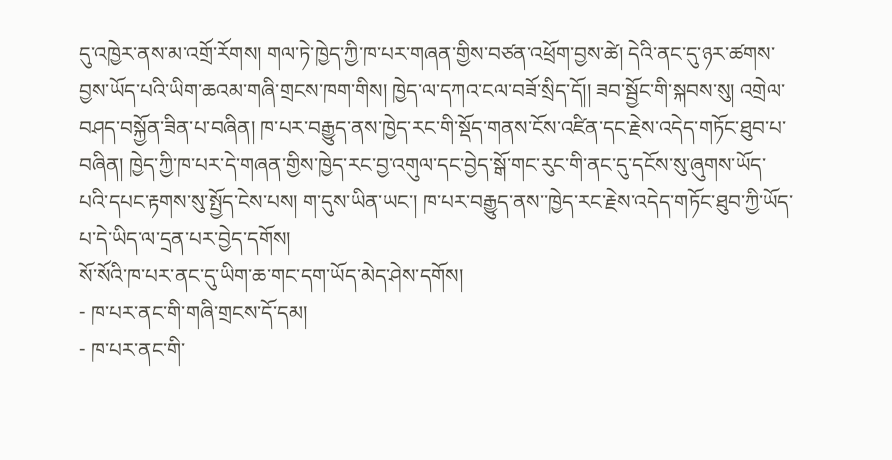དུ་འཁྱེར་ནས་མ་འགྲོ་རོགས། གལ་ཏེ་ཁྱེད་ཀྱི་ཁ་པར་གཞན་གྱིས་བཙན་འཕྲོག་བྱས་ཚེ། དེའི་ནང་དུ་ཉར་ཚགས་བྱས་ཡོད་པའི་ཡིག་ཆའམ་གཞི་གྲངས་ཁག་གིས། ཁྱེད་ལ་དཀའ་ངལ་བཟོ་སྲིད་དོ།། ཟབ་སྦྱོང་གི་སྐབས་སུ། འགྲེལ་བཤད་བསྐྱོན་ཟིན་པ་བཞིན། ཁ་པར་བརྒྱུད་ནས་ཁྱེད་རང་གི་སྡོད་གནས་ངོས་འཛིན་དང་རྗེས་འདེད་གཏོང་ཐུབ་པ་བཞིན། ཁྱེད་ཀྱི་ཁ་པར་དེ་གཞན་གྱིས་ཁྱེད་རང་བྱ་འགུལ་དང་བྱེད་སྒོ་གང་རུང་གི་ནང་དུ་དངོས་སུ་ཞུགས་ཡོད་པའི་དཔང་རྟགས་སུ་སྤྱོད་ངེས་པས། ག་དུས་ཡིན་ཡང་། ཁ་པར་བརྒྱུད་ནས་་ཁྱེད་རང་རྗེས་འདེད་གཏོང་ཐུབ་ཀྱི་ཡོད་པ་དེ་ཡིད་ལ་དྲན་པར་བྱེད་དགོས།
སོ་སོའི་ཁ་པར་ནང་དུ་ཡིག་ཆ་གང་དག་ཡོད་མེད་ཤེས་དགོས།
- ཁ་པར་ནང་གི་གཞི་གྲངས་དོ་དམ།
- ཁ་པར་ནང་གི་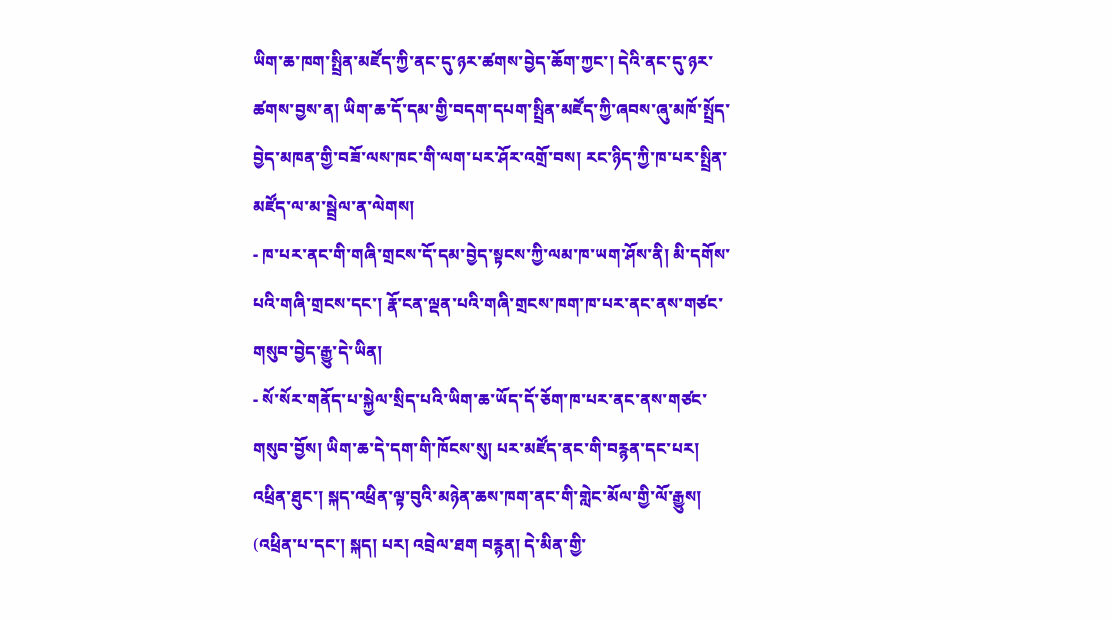ཡིག་ཆ་ཁག་སྤྲིན་མཛོད་ཀྱི་ནང་དུ་ཉར་ཚགས་བྱེད་ཆོག་ཀྱང་། དེའི་ནང་དུ་ཉར་ཚགས་བྱས་ན། ཡིག་ཆ་དོ་དམ་གྱི་བདག་དཔག་སྤྲིན་མཛོད་ཀྱི་ཞབས་ཞུ་མཁོ་སྤྲོད་བྱེད་མཁན་གྱི་བཟོ་ལས་ཁང་གི་ལག་པར་ཤོར་འགྲོ་བས། རང་ཉིད་ཀྱི་ཁ་པར་སྤྲིན་མཛོད་ལ་མ་སྦྲེལ་ན་ལེགས།
- ཁ་པར་ནང་གི་གཞི་གྲངས་དོ་དམ་བྱེད་སྟངས་ཀྱི་ལམ་ཁ་ཡག་ཤོས་ནི། མི་དགོས་པའི་གཞི་གྲངས་དང་། རྣོ་ངན་ལྡན་པའི་གཞི་གྲངས་ཁག་ཁ་པར་ནང་ནས་གཙང་གསུབ་བྱེད་རྒྱུ་དེ་ཡིན།
- སོ་སོར་གནོད་པ་སྐྱེལ་སྲིད་པའི་ཡིག་ཆ་ཡོད་དོ་ཅོག་ཁ་པར་ནང་ནས་གཙང་གསུབ་བྱོས། ཡིག་ཆ་དེ་དག་གི་ཁོངས་སུ། པར་མཛོད་ནང་གི་བརྙན་དང་པར། འཕྲིན་ཐུང་། སྐད་འཕྲིན་ལྟ་བུའི་མཉེན་ཆས་ཁག་ནང་གི་གླེང་མོལ་གྱི་ལོ་རྒྱུས། (འཕྲིན་པ་དང་། སྐད། པར། འབྲེལ་ཐག བརྙན། དེ་མིན་གྱི་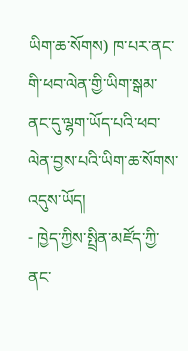ཡིག་ཆ་སོགས) ཁ་པར་ནང་གི་ཕབ་ལེན་གྱི་ཡིག་སྒམ་ནང་དུ་ལྷག་ཡོད་པའི་ཕབ་ལེན་བྱས་པའི་ཡིག་ཆ་སོགས་འདུས་ཡོད།
- ཁྱེད་ཀྱིས་སྤྲིན་མཛོད་ཀྱི་ནང་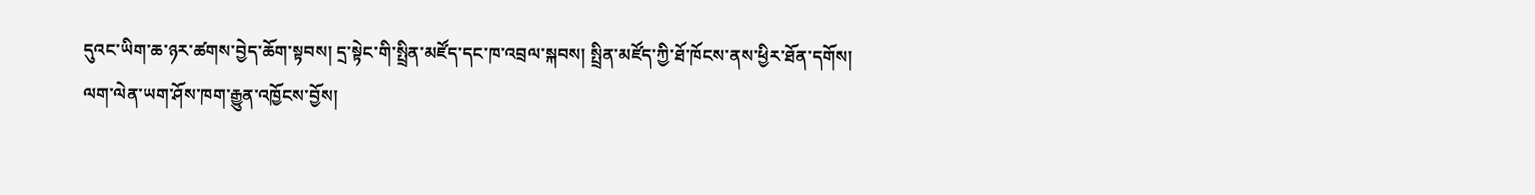དུའང་ཡིག་ཆ་ཉར་ཚགས་བྱེད་ཆོག་སྟབས། དྲ་སྟེང་གི་སྤྲིན་མཛོད་དང་ཁ་འབྲལ་སྐབས། སྤྲིན་མཛོད་ཀྱི་ཐོ་ཁོངས་ནས་ཕྱིར་ཐོན་དགོས།
ལག་ལེན་ཡག་ཤོས་ཁག་རྒྱུན་འཁྱོངས་བྱོས།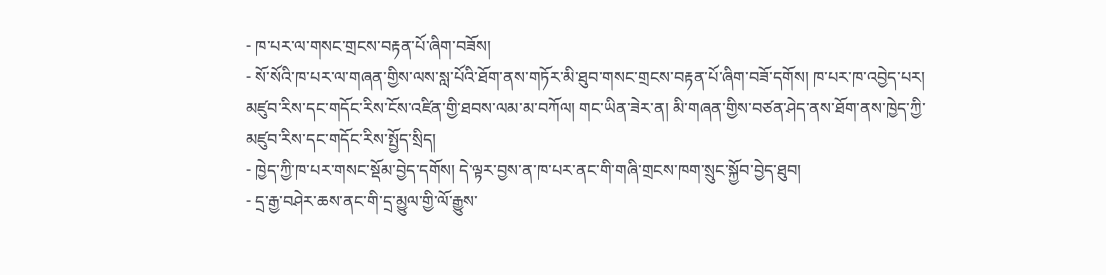- ཁ་པར་ལ་གསང་གྲངས་བརྟན་པོ་ཞིག་བཟོས།
- སོ་སོའི་ཁ་པར་ལ་གཞན་གྱིས་ལས་སླ་པོའི་ཐོག་ནས་གཏོར་མི་ཐུབ་གསང་གྲངས་བརྟན་པོ་ཞིག་བཟོ་དགོས། ཁ་པར་ཁ་འབྱེད་པར། མཛུབ་རིས་དང་གདོང་རིས་ངོས་འཛིན་གྱི་ཐབས་ལམ་མ་བཀོལ། གང་ཡིན་ཟེར་ན། མི་གཞན་གྱིས་བཙན་ཤེད་ནས་ཐོག་ནས་ཁྱེད་ཀྱི་མཛུབ་རིས་དང་གདོང་རིས་སྤྱོད་སྲིད།
- ཁྱེད་ཀྱི་ཁ་པར་གསང་སྡོམ་བྱེད་དགོས། དེ་ལྟར་བྱས་ན་ཁ་པར་ནང་གི་གཞི་གྲངས་ཁག་སྲུང་སྐྱོབ་བྱེད་ཐུབ།
- དྲ་རྒྱ་བཤེར་ཆས་ནང་གི་དྲ་མྱུལ་གྱི་ལོ་རྒྱུས་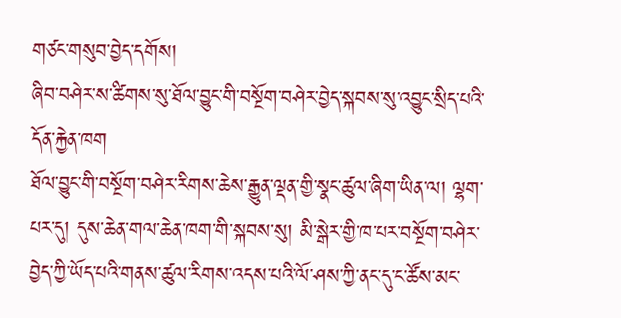གཙང་གསུབ་བྱེད་དགོས།
ཞིབ་བཤེར་ས་ཚིགས་སུ་ཐོལ་བྱུང་གི་བསྔོག་བཤེར་བྱེད་སྐབས་སུ་འབྱུང་སྲིད་པའི་དོན་རྐྱེན་ཁག
ཐོལ་བྱུང་གི་བསྔོག་བཤེར་རིགས་ཆེས་རྒྱུན་ལྡན་གྱི་སྣང་ཚུལ་ཞིག་ཡིན་ལ། ལྷག་པར་དུ། དུས་ཆེན་གལ་ཆེན་ཁག་གི་སྐབས་སུ། མི་སྒེར་གྱི་ཁ་པར་བསྔོག་བཤེར་བྱེད་ཀྱི་ཡོད་པའི་གནས་ཚུལ་རིགས་འདས་པའི་ལོ་ཤས་ཀྱི་ནང་དུ་ང་ཚོས་མང་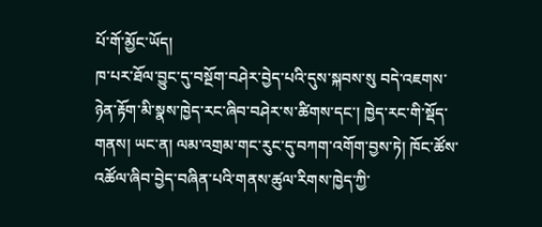པོ་གོ་མྱོང་ཡོད།
ཁ་པར་ཐོལ་བྱུང་དུ་བསྔོག་བཤེར་བྱེད་པའི་དུས་སྐབས་སུ བདེ་འཇགས་ཉེན་རྟོག་མི་སྣས་ཁྱེད་རང་ཞིབ་བཤེར་ས་ཚིགས་དང་། ཁྱེད་རང་གི་སྡོད་གནས། ཡང་ན། ལམ་འགྲམ་གང་རུང་དུ་བཀག་འགོག་བྱས་ཏེ། ཁོང་ཚོས་འཚོལ་ཞིབ་བྱེད་བཞིན་པའི་གནས་ཚུལ་རིགས་ཁྱེད་ཀྱི་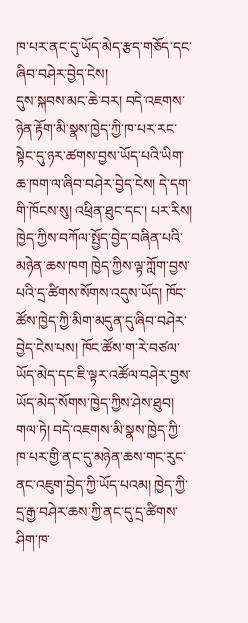ཁ་པར་ནང་དུ་ཡོད་མེད་རྩད་གཅོད་དང་ཞིབ་བཤེར་བྱེད་ངེས།
དུས་སྐབས་མང་ཆེ་བར། བདེ་འཇགས་ཉེན་རྟོག་མི་སྣས་ཁྱེད་ཀྱི་ཁ་པར་རང་སྟེང་དུ་ཉར་ཚགས་བྱས་ཡོད་པའི་ཡིག་ཆ་ཁག་ལ་ཞིབ་བཤེར་བྱེད་ངེས། དེ་དག་གི་ཁོངས་སུ། འཕྲིན་ཐུང་དང་། པར་རིས། ཁྱེད་ཀྱིས་བཀོལ་སྤྱོད་བྱེད་བཞིན་པའི་མཉེན་ཆས་ཁག ཁྱེད་ཀྱིས་ལྟ་ཀློག་བྱས་པའི་དྲ་ཚིགས་སོགས་འདུས་ཡོད། ཁོང་ཚོས་ཁྱེད་ཀྱི་མིག་མདུན་དུ་ཞིབ་བཤེར་བྱེད་ངེས་པས། ཁོང་ཚོས་ག་རེ་བཙལ་ཡོད་མེད་དང་ཇི་ལྟར་འཚོལ་བཤེར་བྱས་ཡོད་མེད་སོགས་ཁྱེད་ཀྱིས་ཤེས་ཐུབ།
གལ་ཏེ། བདེ་འཇགས་མི་སྣས་ཁྱེད་ཀྱི་ཁ་པར་གྱི་ནང་དུ་མཉེན་ཆས་གང་རུང་ནང་འཇུག་བྱེད་ཀྱི་ཡོད་པའམ། ཁྱེད་ཀྱི་དྲ་རྒྱ་བཤེར་ཆས་ཀྱི་ནང་དུ་དྲ་ཚིགས་ཤིག་ཁ་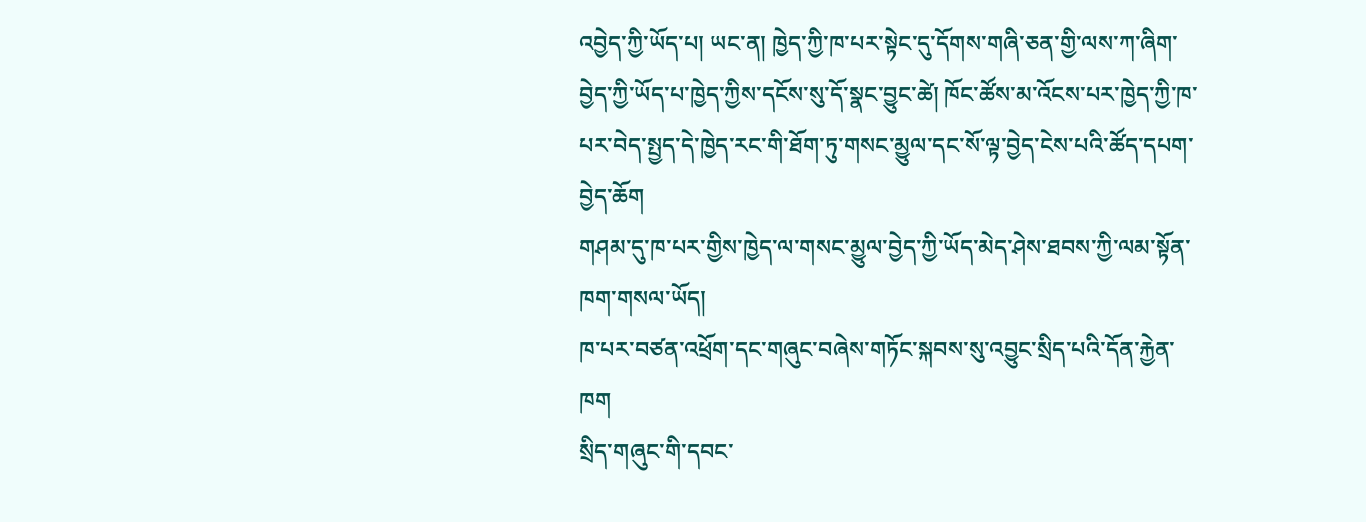འབྱེད་ཀྱི་ཡོད་པ། ཡང་ན། ཁྱེད་ཀྱི་ཁ་པར་སྟེང་དུ་དོགས་གཞི་ཅན་གྱི་ལས་ཀ་ཞིག་བྱེད་ཀྱི་ཡོད་པ་ཁྱེད་ཀྱིས་དངོས་སུ་དོ་སྣང་བྱུང་ཚེ། ཁོང་ཚོས་མ་འོངས་པར་ཁྱེད་ཀྱི་ཁ་པར་བེད་སྤྱད་དེ་ཁྱེད་རང་གི་ཐོག་ཏུ་གསང་མྱུལ་དང་སོ་ལྟ་བྱེད་ངེས་པའི་ཚོད་དཔག་བྱེད་ཆོག
གཤམ་དུ་ཁ་པར་གྱིས་ཁྱེད་ལ་གསང་མྱུལ་བྱེད་ཀྱི་ཡོད་མེད་ཤེས་ཐབས་ཀྱི་ལམ་སྟོན་ཁག་གསལ་ཡོད།
ཁ་པར་བཙན་འཕྲོག་དང་གཞུང་བཞེས་གཏོང་སྐབས་སུ་འབྱུང་སྲིད་པའི་དོན་རྐྱེན་ཁག
སྲིད་གཞུང་གི་དབང་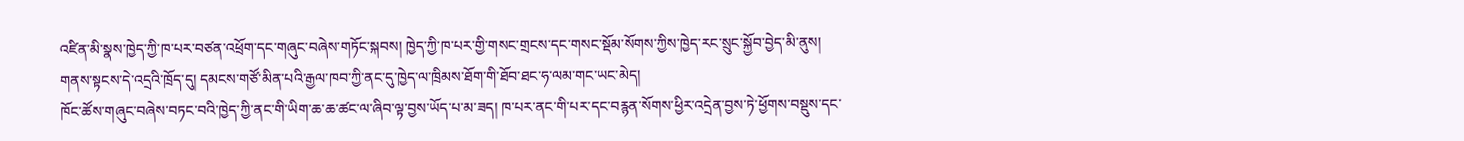འཛིན་མི་སྣས་ཁྱེད་ཀྱི་ཁ་པར་བཙན་འཕྲོག་དང་གཞུང་བཞེས་གཏོང་སྐབས། ཁྱེད་ཀྱི་ཁ་པར་གྱི་གསང་གྲངས་དང་གསང་སྡོམ་སོགས་ཀྱིས་ཁྱེད་རང་སྲུང་སྐྱོབ་བྱེད་མི་ནུས།
གནས་སྟངས་དེ་འདྲའི་ཁྲོད་དུ། དམངས་གཙོ་མིན་པའི་རྒྱལ་ཁབ་ཀྱི་ནང་དུ་ཁྱེད་ལ་ཁྲིམས་ཐོག་གི་ཐོབ་ཐང་ཧ་ལམ་གང་ཡང་མེད།
ཁོང་ཚོས་གཞུང་བཞེས་བཏང་བའི་ཁྱེད་ཀྱི་ནང་གི་ཡིག་ཆ་ཆ་ཚང་ལ་ཞིབ་ལྟ་བྱས་ཡོད་པ་མ་ཟད། ཁ་པར་ནང་གི་པར་དང་བརྙན་སོགས་ཕྱིར་འདྲེན་བྱས་ཏེ་ཕྱོགས་བསྡུས་དང་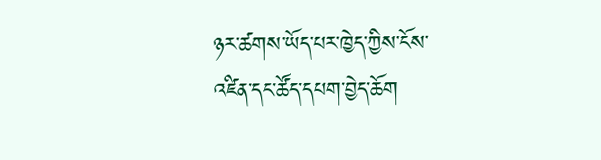ཉར་ཚགས་ཡོད་པར་ཁྱེད་ཀྱིས་ངོས་འཛིན་དང་ཚོད་དཔག་བྱེད་ཆོག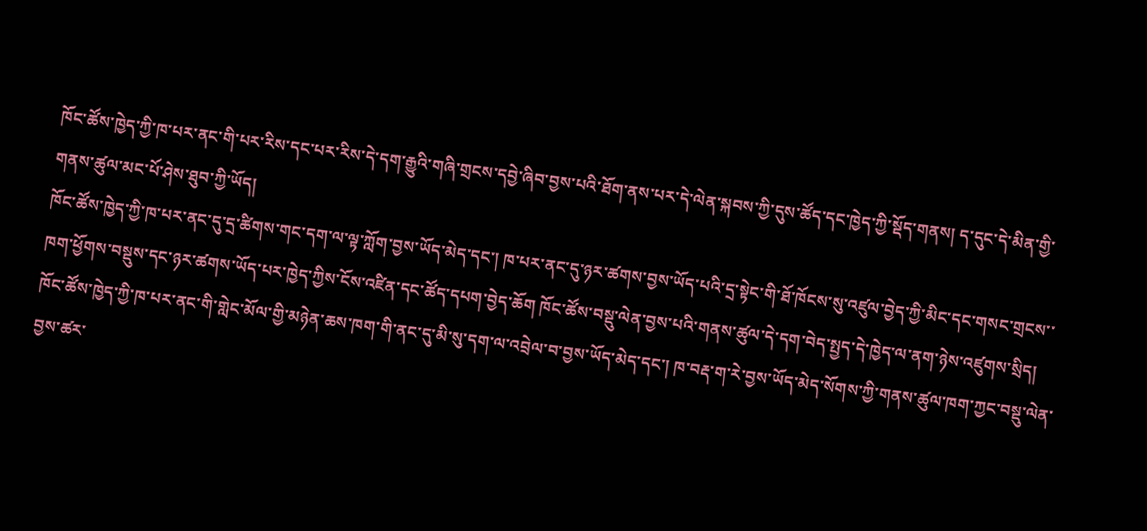ཁོང་ཚོས་ཁྱེད་ཀྱི་ཁ་པར་ནང་གི་པར་རིས་དང་པར་རིས་དེ་དག་རྒྱུའི་གཞི་གྲངས་དབྱེ་ཞིབ་བྱས་པའི་ཐོག་ནས་པར་དེ་ལེན་སྐབས་ཀྱི་དུས་ཚོད་དང་ཁྱེད་ཀྱི་སྡོད་གནས། ད་དུང་དེ་མིན་གྱི་གནས་ཚུལ་མང་པོ་ཤེས་ཐུབ་ཀྱི་ཡོད།
ཁོང་ཚོས་ཁྱེད་ཀྱི་ཁ་པར་ནང་དུ་དྲ་ཚིགས་གང་དག་ལ་ལྟ་ཀློག་བྱས་ཡོད་མེད་དང་། ཁ་པར་ནང་དུ་ཉར་ཚགས་བྱས་ཡོད་པའི་དྲ་སྟེང་གི་ཐོ་ཁོངས་སུ་འཛུལ་བྱེད་ཀྱི་མིང་དང་གསང་གྲངས་་ཁག་ཕྱོགས་བསྡུས་དང་ཉར་ཚགས་ཡོད་པར་ཁྱེད་ཀྱིས་ངོས་འཛིན་དང་ཚོད་དཔག་བྱེད་ཆོག ཁོང་ཚོས་བསྡུ་ལེན་བྱས་པའི་གནས་ཚུལ་དེ་དག་བེད་སྤྱད་དེ་ཁྱེད་ལ་ནག་ཉེས་འཛུགས་སྲིད།
ཁོང་ཚོས་ཁྱེད་ཀྱི་ཁ་པར་ནང་གི་གླེང་མོལ་གྱི་མཉེན་ཆས་ཁག་གི་ནང་དུ་མི་སུ་དག་ལ་འབྲེལ་བ་བྱས་ཡོད་མེད་དང་། ཁ་བརྡ་ག་རེ་བྱས་ཡོད་མེད་སོགས་ཀྱི་གནས་ཚུལ་ཁག་ཀྱང་བསྡུ་ལེན་བྱས་ཚར་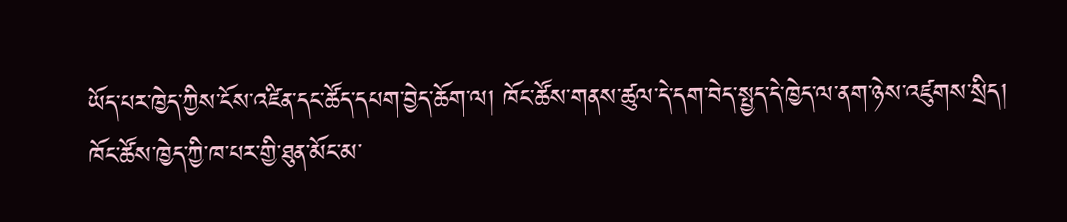ཡོད་པར་ཁྱེད་ཀྱིས་ངོས་འཛིན་དང་ཚོད་དཔག་བྱེད་ཆོག་ལ། ཁོང་ཚོས་གནས་ཚུལ་དེ་དག་བེད་སྤྱད་དེ་ཁྱེད་ལ་ནག་ཉེས་འཛུགས་སྲིད།
ཁོང་ཚོས་ཁྱེད་ཀྱི་ཁ་པར་གྱི་ཐུན་མོང་མ་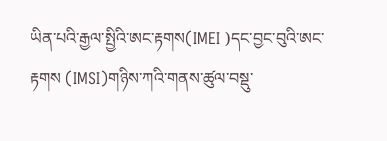ཡིན་པའི་རྒྱལ་སྤྱིའི་ཨང་རྟགས(IMEI )དང་བྱང་བུའི་ཨང་རྟགས (IMSI)གཉིས་ཀའི་གནས་ཚུལ་བསྡུ་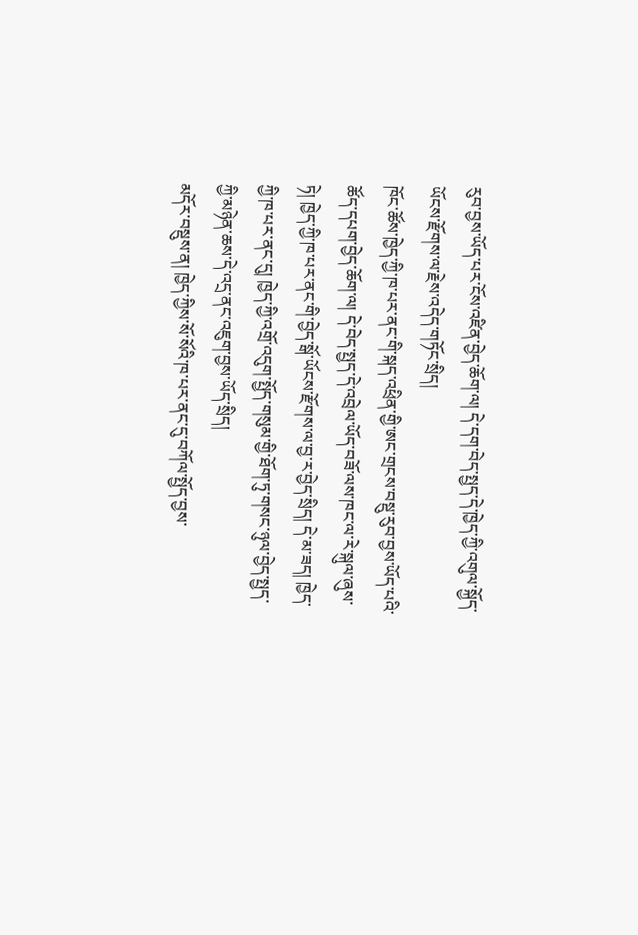རུབ་བྱས་ཡོད་པར་ངོས་འཛིན་བྱེད་ཆོག་ལ། དེ་དག་བེད་སྤྱད་དེ་ཁྱེད་ཀྱི་འགུལ་སྐྱོད་ཡོངས་རྫོགས་ལ་རྗེས་འདེད་གཏོང་སྲིད།
ཁོང་ཚོས་ཁྱེད་ཀྱི་ཁ་པར་ནང་གི་སྐད་འཕྲིན་གྱི་ཨང་གྲངས་བསྡུ་རུབ་བྱས་ཡོད་པའི་ཚོད་དཔག་བྱེད་ཆོག་ལ། དེ་བེད་སྤྱད་དེ་འབྲེལ་ཡོད་བཟོ་ལས་ཁང་ལ་རེ་སྐུལ་ཞུས་ཏེ། ཁྱེད་ཀྱི་ཁ་པར་ནང་གི་བྱེད་སྒོ་ཡོངས་རྫོགས་ལ་བྱ་ར་བྱེད་སྲིད། དེ་མ་ཟད། ཁྱེད་ཀྱི་ཁ་པར་ནང་དུ། ཁྱེད་ཀྱི་འགྲོ་འདུག་སྤྱོད་གསུམ་གྱི་ཐོག་ཏུ་གསང་ཉུལ་བྱེད་སྤྱད་ཀྱི་མཉེན་ཆས་དེ་འདྲ་ནང་འཇུག་བྱས་ཡོད་སྲིད།
མདོར་བསྡུས་ན། ཁྱེད་ཀྱིས་སོ་སོའི་ཁ་པར་ནང་དུ་བཀོལ་སྤྱོད་བྱས་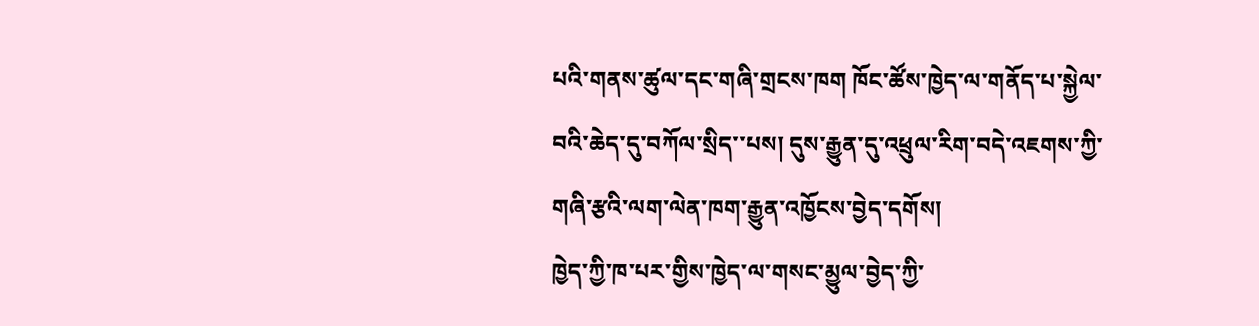པའི་གནས་ཚུལ་དང་གཞི་གྲངས་ཁག ཁོང་ཚོས་ཁྱེད་ལ་གནོད་པ་སྐྱེལ་བའི་ཆེད་དུ་བཀོལ་སྲིད་་པས། དུས་རྒྱུན་དུ་འཕྲུལ་རིག་བདེ་འཇགས་ཀྱི་གཞི་རྩའི་ལག་ལེན་ཁག་རྒྱུན་འཁྱོངས་བྱེད་དགོས།
ཁྱེད་ཀྱི་ཁ་པར་གྱིས་ཁྱེད་ལ་གསང་མྱུལ་བྱེད་ཀྱི་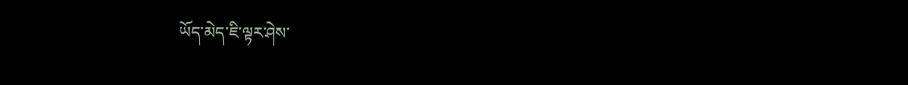ཡོད་མེད་ཇི་ལྟར་ཤེས་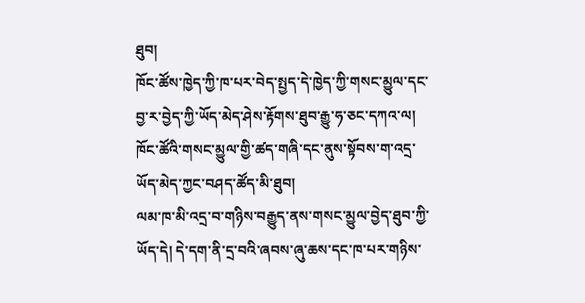ཐུབ།
ཁོང་ཚོས་ཁྱེད་ཀྱི་ཁ་པར་བེད་སྤྱད་དེ་ཁྱེད་ཀྱི་གསང་མྱུལ་དང་བྱ་ར་བྱེད་ཀྱི་ཡོད་མེད་ཤེས་རྟོགས་ཐུབ་རྒྱུ་ཧ་ཅང་དཀའ་ལ། ཁོང་ཚོའི་གསང་མྱུལ་གྱི་ཚད་གཞི་དང་ནུས་སྟོབས་ག་འདྲ་ཡོད་མེད་ཀྱང་བཤད་ཚོད་མི་ཐུབ།
ལམ་ཁ་མི་འདྲ་བ་གཉིས་བརྒྱུད་ནས་གསང་མྱུལ་བྱེད་ཐུབ་ཀྱི་ཡོད་དེ། དེ་དག་ནི་དྲ་བའི་ཞབས་ཞུ་ཆས་དང་ཁ་པར་གཉིས་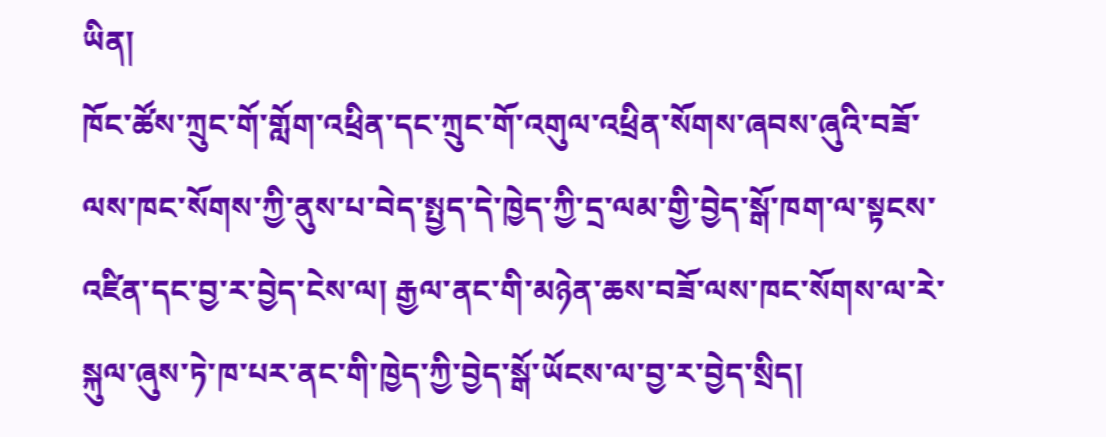ཡིན།
ཁོང་ཚོས་ཀྲུང་གོ་གློག་འཕྲིན་དང་ཀྲུང་གོ་འགུལ་འཕྲིན་སོགས་ཞབས་ཞུའི་བཟོ་ལས་ཁང་སོགས་ཀྱི་ནུས་པ་བེད་སྤྱད་དེ་ཁྱེད་ཀྱི་དྲ་ལམ་གྱི་བྱེད་སྒོ་ཁག་ལ་སྟངས་འཛིན་དང་བྱ་ར་བྱེད་ངེས་ལ། རྒྱལ་ནང་གི་མཉེན་ཆས་བཟོ་ལས་ཁང་སོགས་ལ་རེ་སྐུལ་ཞུས་ཏེ་ཁ་པར་ནང་གི་ཁྱེད་ཀྱི་བྱེད་སྒོ་ཡོངས་ལ་བྱ་ར་བྱེད་སྲིད།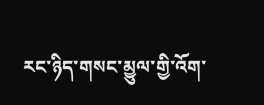རང་ཉིད་གསང་མྱུལ་གྱི་འོག་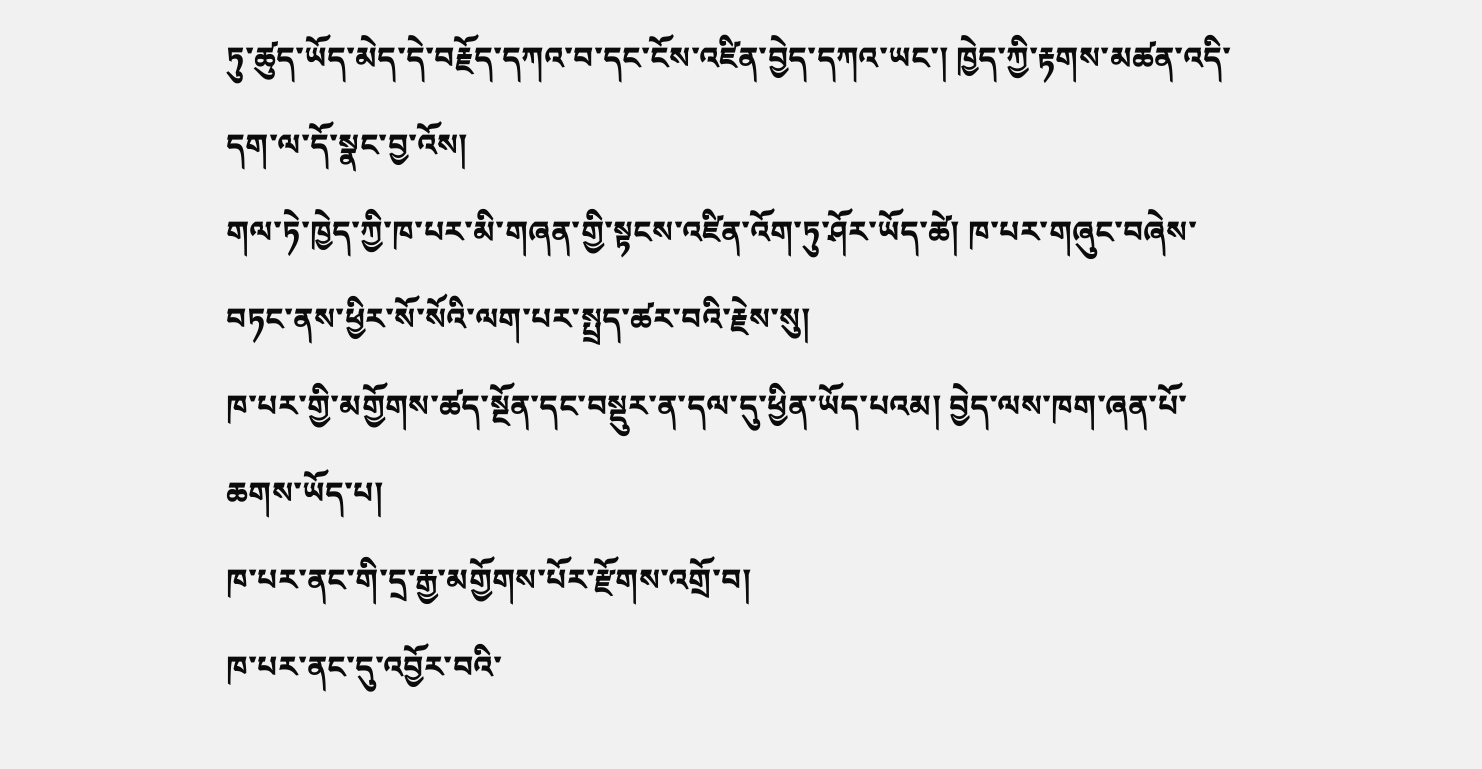ཏུ་ཚུད་ཡོད་མེད་དེ་བརྗོད་དཀའ་བ་དང་ངོས་འཛིན་བྱེད་དཀའ་ཡང་། ཁྱེད་ཀྱི་རྟགས་མཚན་འདི་དག་ལ་དོ་སྣང་བྱ་འོས།
གལ་ཏེ་ཁྱེད་ཀྱི་ཁ་པར་མི་གཞན་གྱི་སྟངས་འཛིན་འོག་ཏུ་ཤོར་ཡོད་ཚེ། ཁ་པར་གཞུང་བཞེས་བཏང་ནས་ཕྱིར་སོ་སོའི་ལག་པར་སྤྲད་ཚར་བའི་རྗེས་སུ།
ཁ་པར་གྱི་མགྱོགས་ཚད་སྔོན་དང་བསྡུར་ན་དལ་དུ་ཕྱིན་ཡོད་པའམ། བྱེད་ལས་ཁག་ཞན་པོ་ཆགས་ཡོད་པ།
ཁ་པར་ནང་གི་དྲ་རྒྱ་མགྱོགས་པོར་རྫོགས་འགྲོ་བ།
ཁ་པར་ནང་དུ་འབྱོར་བའི་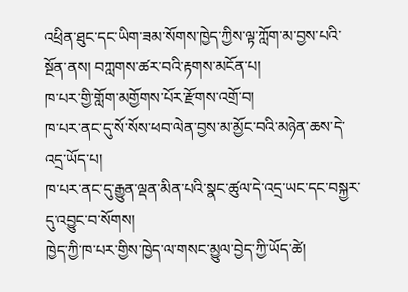འཕྲིན་ཐུང་དང་ཡིག་ཟམ་སོགས་ཁྱེད་ཀྱིས་ལྟ་ཀློག་མ་བྱས་པའི་སྔོན་ནས། བཀླགས་ཚར་བའི་རྟགས་མངོན་པ།
ཁ་པར་གྱི་གློག་མགྱོགས་པོར་རྫོགས་འགྲོ་བ།
ཁ་པར་ནང་དུ་སོ་སོས་ཕབ་ལེན་བྱས་མ་མྱོང་བའི་མཉེན་ཆས་དེ་འདྲ་ཡོད་པ།
ཁ་པར་ནང་དུ་རྒྱུན་ལྡན་མིན་པའི་སྣང་ཚུལ་དེ་འདྲ་ཡང་དང་བསྐྱར་དུ་འབྱུང་བ་སོགས།
ཁྱེད་ཀྱི་ཁ་པར་གྱིས་ཁྱེད་ལ་གསང་མྱུལ་བྱེད་ཀྱི་ཡོད་ཚེ།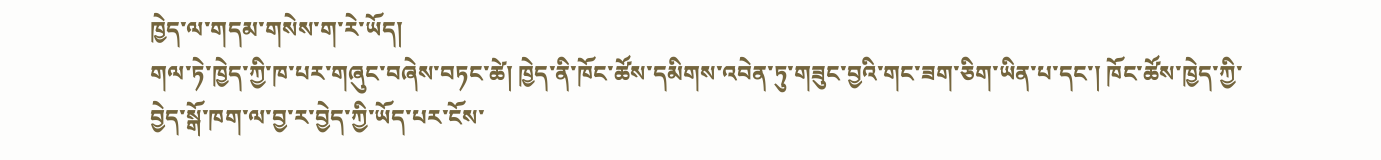ཁྱེད་ལ་གདམ་གསེས་ག་རེ་ཡོད།
གལ་ཏེ་ཁྱེད་ཀྱི་ཁ་པར་གཞུང་བཞེས་བཏང་ཚེ། ཁྱེད་ནི་ཁོང་ཚོས་དམིགས་འབེན་ཏུ་གཟུང་བྱའི་གང་ཟག་ཅིག་ཡིན་པ་དང་། ཁོང་ཚོས་ཁྱེད་ཀྱི་བྱེད་སྒོ་ཁག་ལ་བྱ་ར་བྱེད་ཀྱི་ཡོད་པར་ངོས་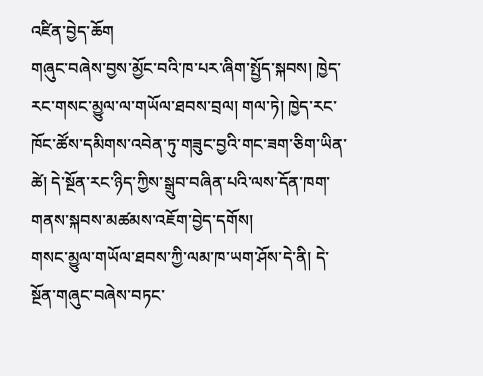འཛིན་བྱེད་ཆོག
གཞུང་བཞེས་བྱས་མྱོང་བའི་ཁ་པར་ཞིག་སྤྱོད་སྐབས། ཁྱེད་རང་གསང་མྱུལ་ལ་གཡོལ་ཐབས་བྲལ། གལ་ཏེ། ཁྱེད་རང་ཁོང་ཚོས་དམིགས་འབེན་ཏུ་གཟུང་བྱའི་གང་ཟག་ཅིག་ཡིན་ཚེ། དེ་སྔོན་རང་ཉིད་ཀྱིས་སྒྲུབ་བཞིན་པའི་ལས་དོན་ཁག་གནས་སྐབས་མཚམས་འཇོག་བྱེད་དགོས།
གསང་མྱུལ་གཡོལ་ཐབས་ཀྱི་ལམ་ཁ་ཡག་ཤོས་དེ་ནི། དེ་སྔོན་གཞུང་བཞེས་བཏང་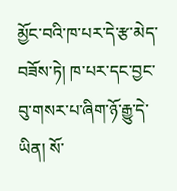མྱོང་བའི་ཁ་པར་དེ་རྩ་མེད་བཟོས་ཏེ། ཁ་པར་དང་བྱང་བུ་གསར་པ་ཞིག་ཉོ་རྒྱུ་དེ་ཡིན། སོ་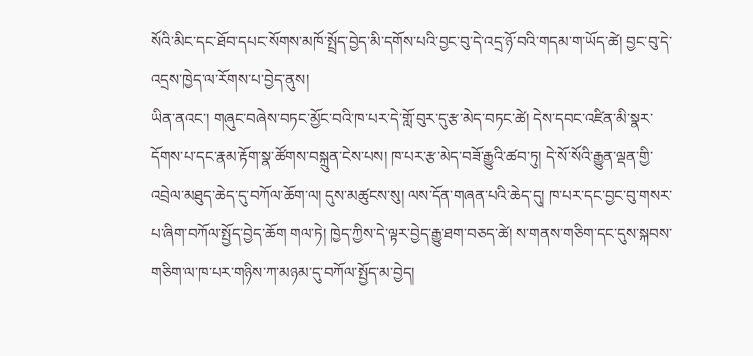སོའི་མིང་དང་ཐོབ་དཔང་སོགས་མཁོ་སྤྲོད་བྱེད་མི་དགོས་པའི་བྱང་བུ་དེ་འདྲ་ཉོ་བའི་གདམ་ག་ཡོད་ཚེ། བྱང་བུ་དེ་འདྲས་ཁྱེད་ལ་རོགས་པ་བྱེད་ནུས།
ཡིན་ནའང་། གཞུང་བཞེས་བཏང་མྱོང་བའི་ཁ་པར་དེ་གློ་བུར་དུ་རྩ་མེད་བཏང་ཚེ། དེས་དབང་འཛིན་མི་སྣར་དོགས་པ་དང་རྣམ་རྟོག་སྣ་ཚོགས་བསྐྲུན་ངེས་པས། ཁ་པར་རྩ་མེད་བཟོ་རྒྱུའི་ཚབ་ཏུ། དེ་སོ་སོའི་རྒྱུན་ལྡན་གྱི་འབྲེལ་མཐུད་ཆེད་དུ་བཀོལ་ཆོག་ལ། དུས་མཚུངས་སུ། ལས་དོན་གཞན་པའི་ཆེད་དུ། ཁ་པར་དང་བྱང་བུ་གསར་པ་ཞིག་བཀོལ་སྤྱོད་བྱེད་ཆོག གལ་ཏེ། ཁྱེད་ཀྱིས་དེ་ལྟར་བྱེད་རྒྱུ་ཐག་བཅད་ཚེ། ས་གནས་གཅིག་དང་དུས་སྐབས་གཅིག་ལ་ཁ་པར་གཉིས་ཀ་མཉམ་དུ་བཀོལ་སྤྱོད་མ་བྱེད།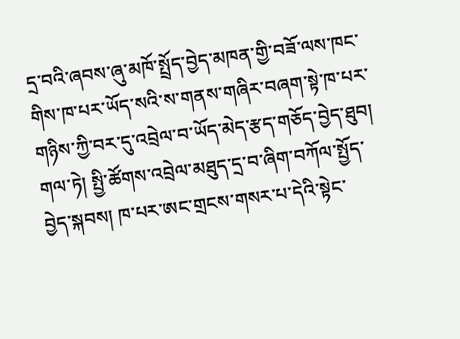དྲ་བའི་ཞབས་ཞུ་མཁོ་སྤྲོད་བྱེད་མཁན་གྱི་བཟོ་ལས་ཁང་གིས་ཁ་པར་ཡོད་སའི་ས་གནས་གཞིར་བཞག་སྟེ་ཁ་པར་གཉིས་ཀྱི་བར་དུ་འབྲེལ་བ་ཡོད་མེད་རྩད་གཅོད་བྱེད་ཐུབ།
གལ་ཏེ། སྤྱི་ཚོགས་འབྲེལ་མཐུད་དྲ་བ་ཞིག་བཀོལ་སྤྱོད་བྱེད་སྐབས། ཁ་པར་ཨང་གྲངས་གསར་པ་དེའི་སྟེང་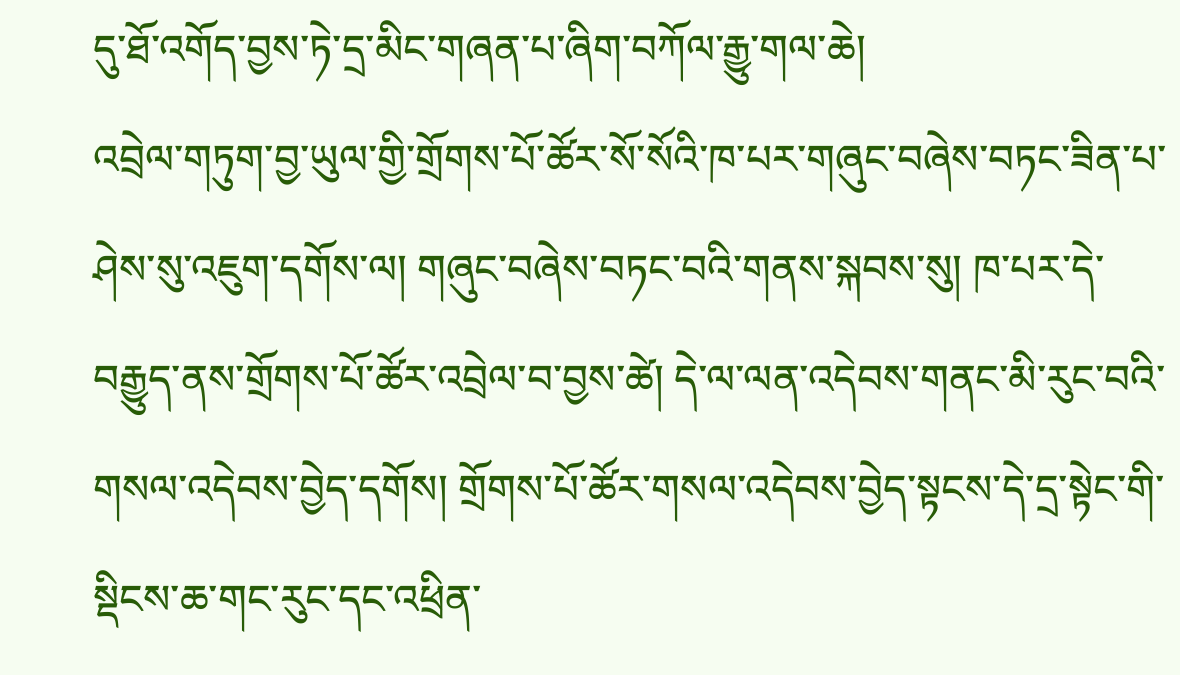དུ་ཐོ་འགོད་བྱས་ཏེ་དྲ་མིང་གཞན་པ་ཞིག་བཀོལ་རྒྱུ་གལ་ཆེ།
འབྲེལ་གཏུག་བྱ་ཡུལ་གྱི་གྲོགས་པོ་ཚོར་སོ་སོའི་ཁ་པར་གཞུང་བཞེས་བཏང་ཟིན་པ་ཤེས་སུ་འཇུག་དགོས་ལ། གཞུང་བཞེས་བཏང་བའི་གནས་སྐབས་སུ། ཁ་པར་དེ་བརྒྱུད་ནས་གྲོགས་པོ་ཚོར་འབྲེལ་བ་བྱས་ཚེ། དེ་ལ་ལན་འདེབས་གནང་མི་རུང་བའི་གསལ་འདེབས་བྱེད་དགོས། གྲོགས་པོ་ཚོར་གསལ་འདེབས་བྱེད་སྟངས་དེ་དྲ་སྟེང་གི་སྡིངས་ཆ་གང་རུང་དང་འཕྲིན་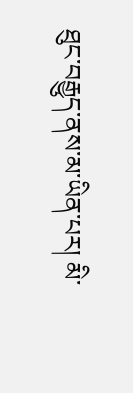ཐུང་བརྒྱུད་ནས་མ་ཡིན་པར། མི་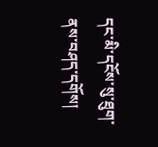དང་མི་དངོས་སུ་ཐུག་ནས་བཤད་དགོས།